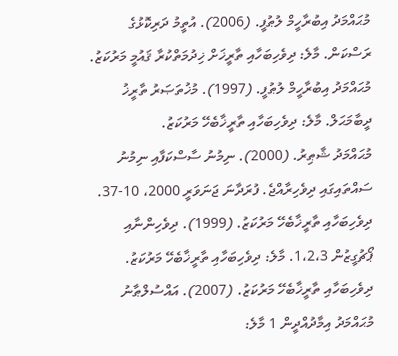މުޙައްމަދު އިބުރާހީމް ލުޠުފީ. (2006). އުތީމު ދަރިކޮޅުގެ ރަސްކަން. މާލެ: ދިވެހިބަހާއި ތާރީޚަށް ޚިދުމަތްކުރާ ޤައުމީ މަރުކަޒު.
މުޙައްމަދު އިބުރާހީމް ލުޠުފީ. (1997). މުޚުތަޞަރު ތާރީޚު ދީބާމަޙަލް. މާލެ: ދިވެހިބަހާއި ތާރީޚާބެހޭ މަރުކަޒު.
މުޙައްމަދު ޝާޠިރު. (2000). ނިމުނު ސާސްކަފާއި ނިމުނު ސައްތައިގައި ދިވެހިރާއްޖެ. ފުރަދާނަ ޖަނަވަރީ 2000، 10-37.
ދިވެހިބަހާއި ތާރީޚާބެހޭ މަރުކަޒު. (1999). ދިވެހިންނާއި ޕޯޗުގީޒުން 1،2،3. މާލެ: ދިވެހިބަހާއި ތާރީޚާބެހޭ މަރުކަޒު.
ދިވެހިބަހާއި ތާރީޚާބެހޭ މަރުކަޒު. (2007). އައްސުލްޠާނު މުޙައްމަދު އިމާދުއްދީން 1 މާލެ: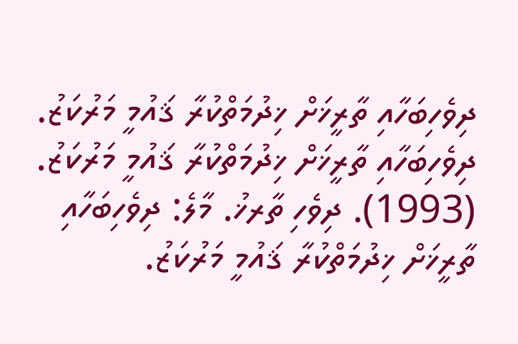ދިވެހިބަހާއި ތާރީޚަށް ޚިދުމަތްކުރާ ޤައުމީ މަރުކަޒު.
ދިވެހިބަހާއި ތާރީޚަށް ޚިދުމަތްކުރާ ޤައުމީ މަރުކަޒު. (1993). ދިވެހި ތާރޚު. މާލެ: ދިވެހިބަހާއި ތާރީޚަށް ޚިދުމަތްކުރާ ޤައުމީ މަރުކަޒު.